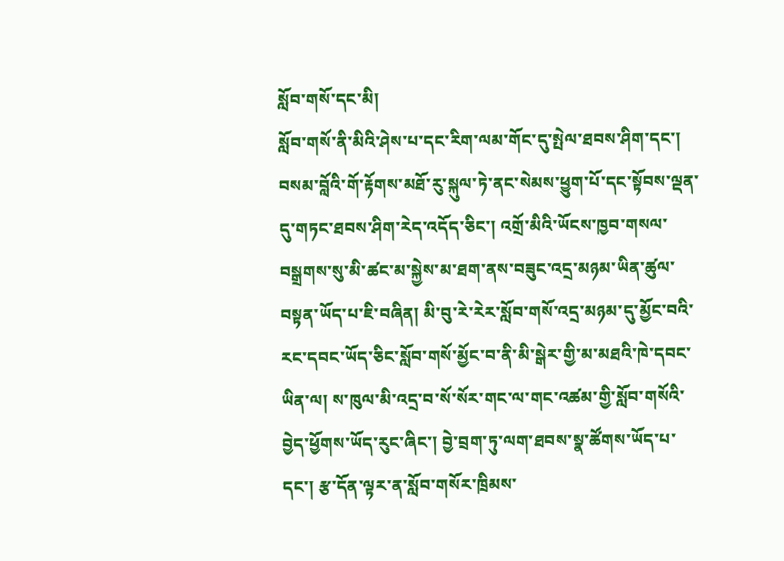སློབ་གསོ་དང་མི།
སློབ་གསོ་ནི་མིའི་ཤེས་པ་དང་རིག་ལམ་གོང་དུ་སྤེལ་ཐབས་ཤིག་དང་། བསམ་བློའི་གོ་རྟོགས་མཐོ་རུ་སྐུལ་ཏེ་ནང་སེམས་ཕྱུག་པོ་དང་སྟོབས་ལྡན་དུ་གཏང་ཐབས་ཤིག་རེད་འདོད་ཅིང་། འགྲོ་མིའི་ཡོངས་ཁྱབ་གསལ་བསྒྲགས་སུ་མི་ཚང་མ་སྐྱེས་མ་ཐག་ནས་བཟུང་འདྲ་མཉམ་ཡིན་ཚུལ་བསྟན་ཡོད་པ་ཇི་བཞིན། མི་བུ་རེ་རེར་སློབ་གསོ་འདྲ་མཉམ་དུ་མྱོང་བའི་རང་དབང་ཡོད་ཅིང་སློབ་གསོ་མྱོང་བ་ནི་མི་སྒེར་གྱི་མ་མཐའི་ཁེ་དབང་ཡིན་ལ། ས་ཁུལ་མི་འདྲ་བ་སོ་སོར་གང་ལ་གང་འཚམ་གྱི་སློབ་གསོའི་བྱེད་ཕྱོགས་ཡོད་རུང་ཞིང་། བྱེ་བྲག་ཏུ་ལག་ཐབས་སྣ་ཚོགས་ཡོད་པ་དང་། རྩ་དོན་ལྟར་ན་སློབ་གསོར་ཁྲིམས་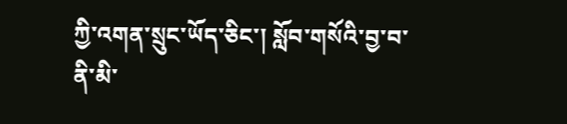ཀྱི་འགན་སྲུང་ཡོད་ཅིང་། སློབ་གསོའི་བྱ་བ་ནི་མི་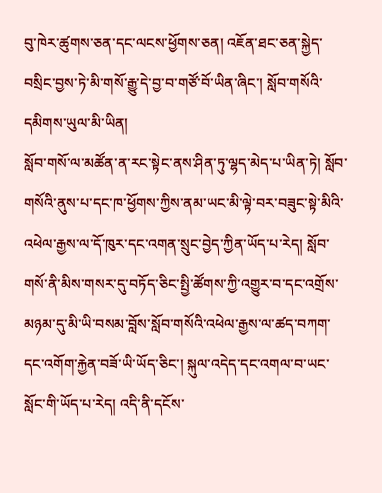བུ་ཁེར་ཚུགས་ཅན་དང་ལངས་ཕྱོགས་ཅན། འཇོན་ཐང་ཅན་སྐྱེད་བསྲིང་བྱས་ཏེ་མི་གསོ་རྒྱུ་དེ་བྱ་བ་གཙོ་བོ་ཡིན་ཞིང་། སློབ་གསོའི་དམིགས་ཡུལ་མི་ཡིན།
སློབ་གསོ་ལ་མཚོན་ན་རང་སྟེང་ནས་ཤིན་ཏུ་ལྷད་མེད་པ་ཡིན་ཏེ། སློབ་གསོའི་ནུས་པ་དང་ཁ་ཕྱོགས་ཀྱིས་ནམ་ཡང་མི་ལྟེ་བར་བཟུང་སྟེ་མིའི་འཕེལ་རྒྱས་ལ་དོ་ཁུར་དང་འགན་སྲུང་བྱེད་ཀྱིན་ཡོད་པ་རེད། སློབ་གསོ་ནི་མིས་གསར་དུ་བཏོད་ཅིང་སྤྱི་ཚོགས་ཀྱི་འགྱུར་བ་དང་འགྲོས་མཉམ་དུ་མི་ཡི་བསམ་བློས་སློབ་གསོའི་འཕེལ་རྒྱས་ལ་ཚད་བཀག་དང་འགོག་རྐྱེན་བཟོ་ཡི་ཡོད་ཅིང་། སྐུལ་འདེད་དང་འགལ་བ་ཡང་སློང་གི་ཡོད་པ་རེད། འདི་ནི་དངོས་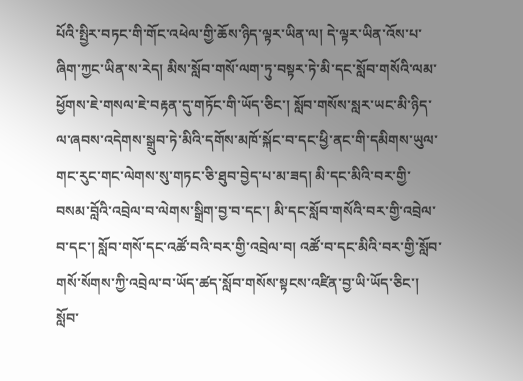པོའི་སྤྱིར་བཏང་གི་གོང་འཕེལ་གྱི་ཆོས་ཉིད་ལྟར་ཡིན་ལ། དེ་ལྟར་ཡིན་འོས་པ་ཞིག་ཀྱང་ཡིན་ས་རེད། མིས་སློབ་གསོ་ལག་ཏུ་བསྟར་ཏེ་མི་དང་སློབ་གསོའི་ལམ་ཕྱོགས་ཇེ་གསལ་ཇེ་བརྟན་དུ་གཏོང་གི་ཡོད་ཅིང་། སློབ་གསོས་སླར་ཡང་མི་ཉིད་ལ་ཞབས་འདེགས་སྒྲུབ་ཏེ་མིའི་དགོས་མཁོ་སྐོང་བ་དང་ཕྱི་ནང་གི་དམིགས་ཡུལ་གང་རུང་གང་ལེགས་སུ་གཏང་ཅི་ཐུབ་བྱེད་པ་མ་ཟད། མི་དང་མིའི་བར་གྱི་བསམ་བློའི་འབྲེལ་བ་ལེགས་སྒྲིག་བྱ་བ་དང་། མི་དང་སློབ་གསོའི་བར་གྱི་འབྲེལ་བ་དང་། སློབ་གསོ་དང་འཚོ་བའི་བར་གྱི་འབྲེལ་བ། འཚོ་བ་དང་མིའི་བར་གྱི་སློབ་གསོ་སོགས་ཀྱི་འབྲེལ་བ་ཡོད་ཚད་སློབ་གསོས་སྟངས་འཛིན་བྱ་ཡི་ཡོད་ཅིང་། སློབ་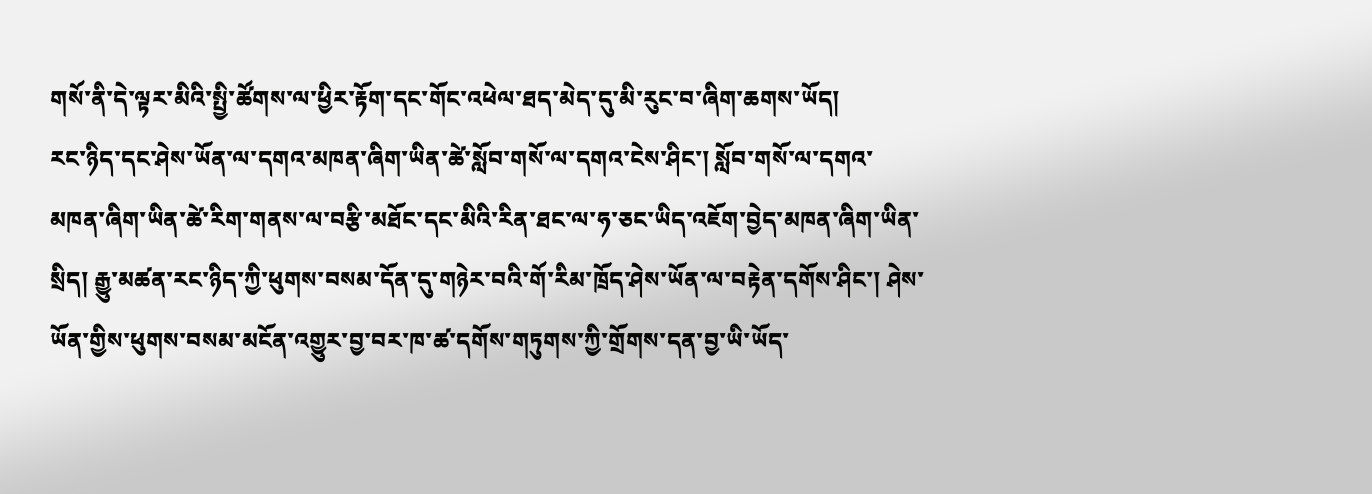གསོ་ནི་དེ་ལྟར་མིའི་སྤྱི་ཚོགས་ལ་ཕྱིར་རྟོག་དང་གོང་འཕེལ་ཐད་མེད་དུ་མི་རུང་བ་ཞིག་ཆགས་ཡོད།
རང་ཉིད་དང་ཤེས་ཡོན་ལ་དགའ་མཁན་ཞིག་ཡིན་ཚེ་སློབ་གསོ་ལ་དགའ་ངེས་ཤིང་། སློབ་གསོ་ལ་དགའ་མཁན་ཞིག་ཡིན་ཚེ་རིག་གནས་ལ་བརྩི་མཐོང་དང་མིའི་རིན་ཐང་ལ་ཧ་ཅང་ཡིད་འཇོག་བྱེད་མཁན་ཞིག་ཡིན་སྲིད། རྒྱུ་མཚན་རང་ཉིད་ཀྱི་ཕུགས་བསམ་དོན་དུ་གཉེར་བའི་གོ་རིམ་ཁྲོད་ཤེས་ཡོན་ལ་བརྟེན་དགོས་ཤིང་། ཤེས་ཡོན་གྱིས་ཕུགས་བསམ་མངོན་འགྱུར་བྱ་བར་ཁ་ཚ་དགོས་གཏུགས་ཀྱི་གྲོགས་དན་བྱ་ཡི་ཡོད་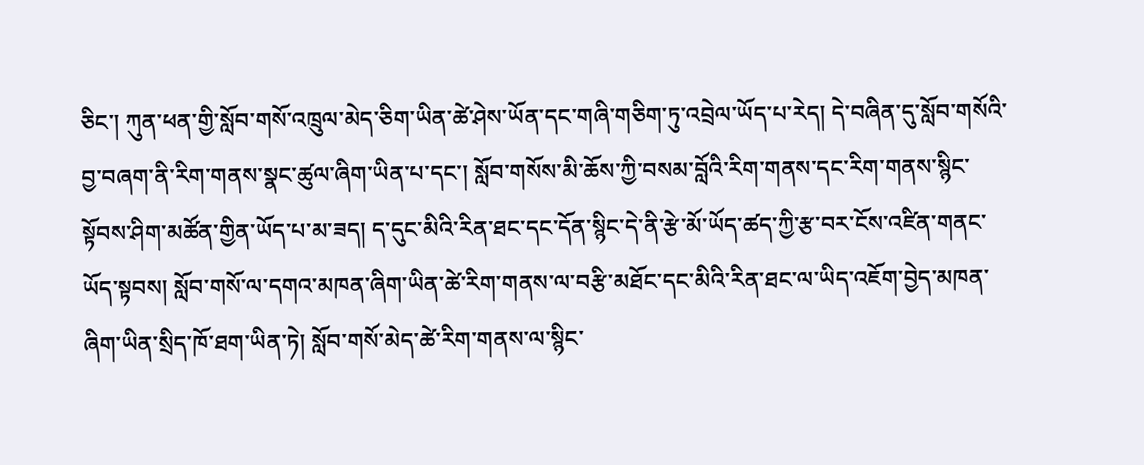ཅིང་། ཀུན་ཕན་གྱི་སློབ་གསོ་འཁྲུལ་མེད་ཅིག་ཡིན་ཚེ་ཤེས་ཡོན་དང་གཞི་གཅིག་ཏུ་འབྲེལ་ཡོད་པ་རེད། དེ་བཞིན་དུ་སློབ་གསོའི་བྱ་བཞག་ནི་རིག་གནས་སྣང་ཚུལ་ཞིག་ཡིན་པ་དང་། སློབ་གསོས་མི་ཆོས་ཀྱི་བསམ་བློའི་རིག་གནས་དང་རིག་གནས་སྙིང་སྟོབས་ཤིག་མཚོན་གྱིན་ཡོད་པ་མ་ཟད། ད་དུང་མིའི་རིན་ཐང་དང་དོན་སྙིང་དེ་ནི་རྩེ་མོ་ཡོད་ཚད་ཀྱི་རྩ་བར་ངོས་འཛིན་གནང་ཡོད་སྟབས། སློབ་གསོ་ལ་དགའ་མཁན་ཞིག་ཡིན་ཚེ་རིག་གནས་ལ་བརྩི་མཐོང་དང་མིའི་རིན་ཐང་ལ་ཡིད་འཇོག་བྱེད་མཁན་ཞིག་ཡིན་སྲིད་ཁོ་ཐག་ཡིན་ཏེ། སློབ་གསོ་མེད་ཚེ་རིག་གནས་ལ་སྙིང་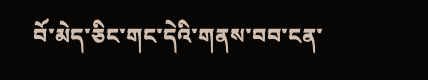བོ་མེད་ཅིང་གང་དེའི་གནས་བབ་ངན་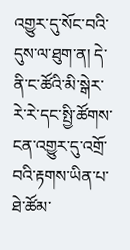འགྱུར་དུ་སོང་བའི་དུས་ལ་ཐུག་ན། དེ་ནི་ང་ཚོའི་མི་སྒེར་རེ་རེ་དང་སྤྱི་ཚོགས་ངན་འགྱུར་དུ་འགྲོ་བའི་རྟགས་ཡིན་པ་ཐེ་ཚོམ་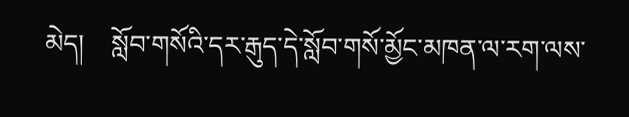མེད།    སློབ་གསོའི་དར་རྒུད་དེ་སློབ་གསོ་མྱོང་མཁན་ལ་རག་ལས་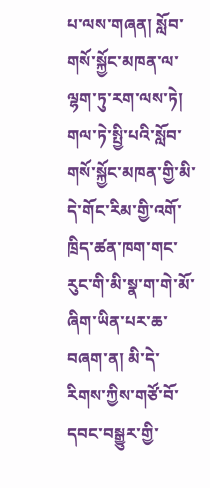པ་ལས་གཞན། སློབ་གསོ་སྐྱོང་མཁན་ལ་ལྷག་ཏུ་རག་ལས་ཏེ། གལ་ཏེ་སྤྱི་པའི་སློབ་གསོ་སྐྱོང་མཁན་གྱི་མི་དེ་གོང་རིམ་གྱི་འགོ་ཁྲིད་ཚན་ཁག་གང་རུང་གི་མི་སྣ་ག་གེ་མོ་ཞིག་ཡིན་པར་ཆ་བཞག་ན། མི་དེ་རིགས་ཀྱིས་གཙོ་བོ་དབང་བསྒྱུར་གྱི་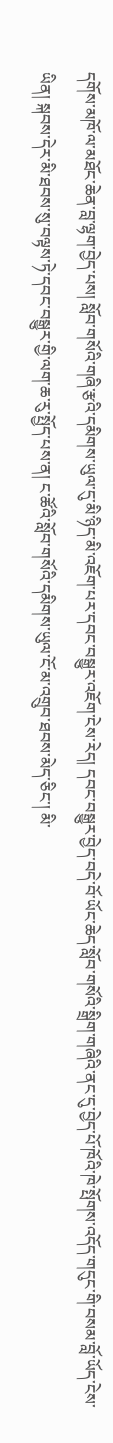དགོས་མཁོ་ལ་མཐོང་ཆེན་བླ་ལྷག་བྱེད་པས། སློབ་གསོའི་གཞི་རྩའི་དམིགས་ཡུལ་དུ་མི་ཉིད་མི་འཇོག་པར་དབང་བསྒྱུར་འཇོག་ངེས་རེད། དབང་བསྒྱུར་བྱེད་བདེ་བོ་ཡོང་ཆེད་སློབ་གསོའི་སྒྲིག་གཞིའི་ནང་དུ་བྱེད་པོ་ཁོའི་ཁེ་སྤོགས་འདོད་གདུང་གི་བསམ་བློ་ཡོད་ངེས་ཡིན། སྐབས་དེར་མི་ཐབས་སུ་བལྟས་ཏེ་དབང་བསྒྱུར་གྱི་ལག་ཆ་རུ་སྤྱོད་པས་ན། ང་ཚོའི་སློབ་གསོའི་དམིགས་ཡུལ་ངོ་མ་འགྲུབ་ཐབས་མེད་ཅིང་། མི་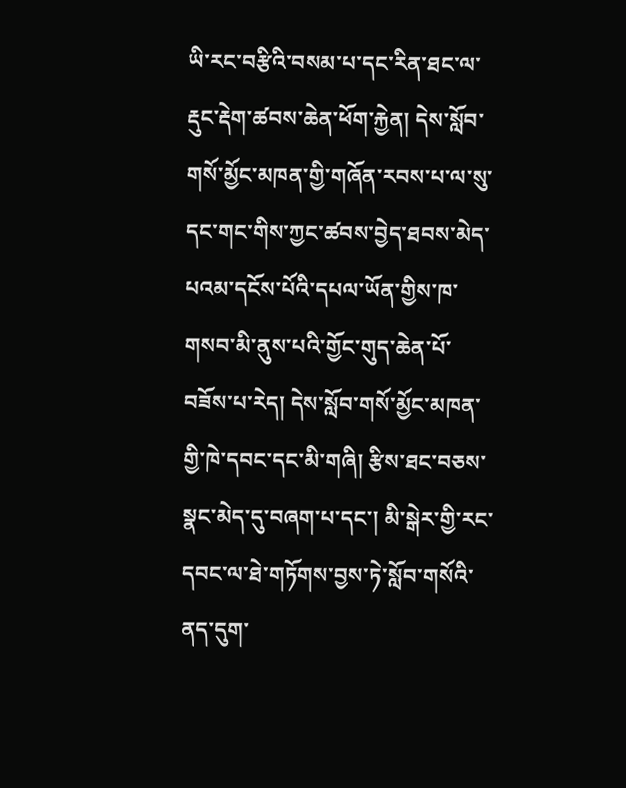ཡི་རང་བརྩིའི་བསམ་པ་དང་རིན་ཐང་ལ་རྡུང་རྡེག་ཚབས་ཆེན་ཕོག་རྐྱེན། དེས་སློབ་གསོ་མྱོང་མཁན་གྱི་གཞོན་རབས་པ་ལ་སུ་དང་གང་གིས་ཀྱང་ཚབས་བྱེད་ཐབས་མེད་པའམ་དངོས་པོའི་དཔལ་ཡོན་གྱིས་ཁ་གསབ་མི་ནུས་པའི་གྱོང་གུད་ཆེན་པོ་བཟོས་པ་རེད། དེས་སློབ་གསོ་མྱོང་མཁན་གྱི་ཁེ་དབང་དང་མི་གཞི། རྩིས་ཐང་བཅས་སྣང་མེད་དུ་བཞག་པ་དང་། མི་སྒེར་གྱི་རང་དབང་ལ་ཐེ་གཏོགས་བྱས་ཏེ་སློབ་གསོའི་ནད་དུག་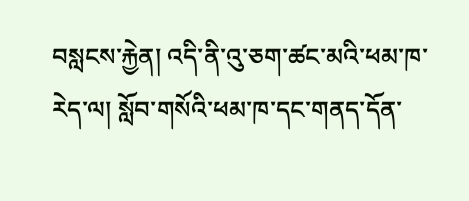བསླངས་རྐྱེན། འདི་ནི་འུ་ཅག་ཚང་མའི་ཕམ་ཁ་རེད་ལ། སློབ་གསོའི་ཕམ་ཁ་དང་གནད་དོན་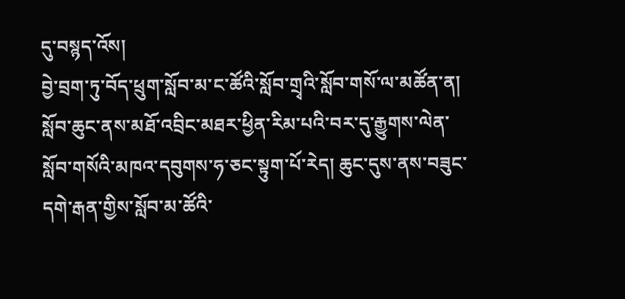དུ་བསྙད་འོས།
བྱེ་བྲག་ཏུ་བོད་ཕྲུག་སློབ་མ་ང་ཚོའི་སློབ་གྲྭའི་སློབ་གསོ་ལ་མཚོན་ན། སློབ་ཆུང་ནས་མཐོ་འབྲིང་མཐར་ཕྱིན་རིམ་པའི་བར་དུ་རྒྱུགས་ལེན་སློབ་གསོའི་མཁའ་དབུགས་ཧ་ཅང་སྟུག་པོ་རེད། ཆུང་དུས་ནས་བཟུང་དགེ་རྒན་གྱིས་སློབ་མ་ཚོའི་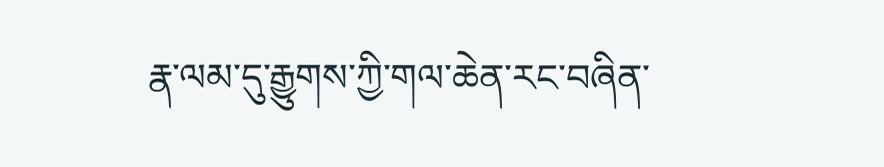རྣ་ལམ་དུ་རྒྱུགས་ཀྱི་གལ་ཆེན་རང་བཞིན་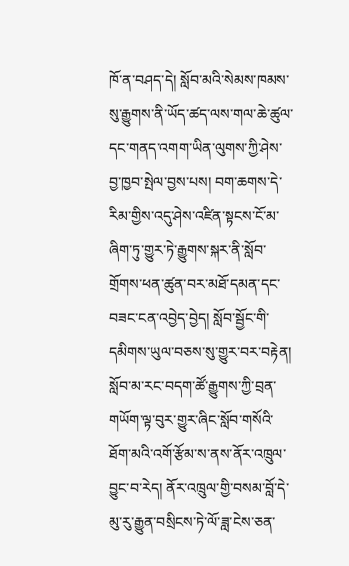ཁོ་ན་བཤད་དེ། སློབ་མའི་སེམས་ཁམས་སུ་རྒྱུགས་ནི་ཡོད་ཚད་ལས་གལ་ཆེ་ཚུལ་དང་གནད་འགག་ཡིན་ལུགས་ཀྱི་ཤེས་བྱ་ཁྱབ་སྤེལ་བྱས་པས། བག་ཆགས་དེ་རིམ་གྱིས་འདུ་ཤེས་འཛིན་སྟངས་ངོ་མ་ཞིག་ཏུ་གྱུར་ཏེ་རྒྱུགས་སྐར་ནི་སློབ་གྲོགས་ཕན་ཚུན་བར་མཐོ་དམན་དང་བཟང་ངན་འབྱེད་བྱེད། སློབ་སྦྱོང་གི་དམིགས་ཡུལ་བཅས་སུ་གྱུར་བར་བརྟེན། སློབ་མ་རང་བདག་ཚོ་རྒྱུགས་ཀྱི་བྲན་གཡོག་ལྟ་བུར་གྱུར་ཞིང་སློབ་གསོའི་ཐོག་མའི་འགོ་རྩོམ་ས་ནས་ནོར་འཁྲུལ་བྱུང་བ་རེད། ནོར་འཁྲུལ་གྱི་བསམ་བློ་དེ་མུ་རུ་རྒྱུན་བསྲིངས་ཏེ་ལོ་ཟླ་ངེས་ཅན་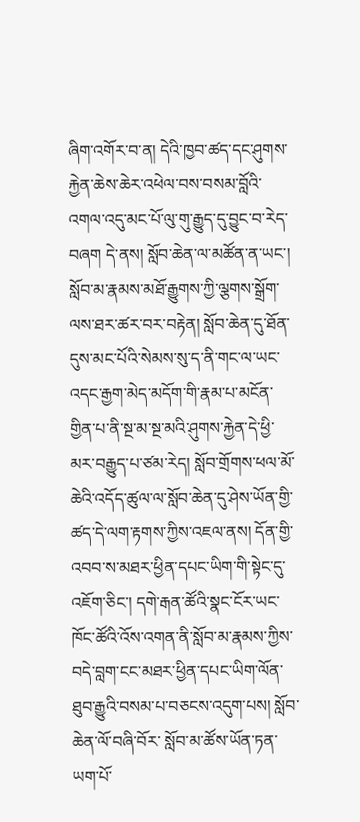ཞིག་འགོར་བ་ན། དེའི་ཁྱབ་ཚད་དང་ཤུགས་རྐྱེན་ཆེས་ཆེར་འཕེལ་བས་བསམ་བློའི་འགལ་འདུ་མང་པོ་ལུ་གུ་རྒྱུད་དུ་བྱུང་བ་རེད་བཞག དེ་ནས། སློབ་ཆེན་ལ་མཚོན་ན་ཡང་། སློབ་མ་རྣམས་མཐོ་རྒྱུགས་ཀྱི་ལྕགས་སྒྲོག་ལས་ཐར་ཚར་བར་བརྟེན། སློབ་ཆེན་དུ་ཐོན་དུས་མང་པོའི་སེམས་སུ་ད་ནི་གང་ལ་ཡང་འདང་རྒྱག་མེད་མདོག་གི་རྣམ་པ་མངོན་གྱིན་པ་ནི་སྔ་མ་སྔ་མའི་ཤུགས་རྐྱེན་དེ་ཕྱི་མར་བརྒྱུད་པ་ཙམ་རེད། སློབ་གྲོགས་ཕལ་མོ་ཆེའི་འདོད་ཚུལ་ལ་སློབ་ཆེན་དུ་ཤེས་ཡོན་གྱི་ཚད་དེ་ལག་རྟགས་ཀྱིས་འཇལ་ནས། དོན་གྱི་འབབ་ས་མཐར་ཕྱིན་དཔང་ཡིག་གི་སྟེང་དུ་འཇོག་ཅིང་། དགེ་རྒན་ཚོའི་སྣང་ངོར་ཡང་ཁོང་ཚོའི་འོས་འགན་ནི་སློབ་མ་རྣམས་ཀྱིས་བདེ་བླག་ངང་མཐར་ཕྱིན་དཔང་ཡིག་ལོན་ཐུབ་རྒྱུའི་བསམ་པ་བཅངས་འདུག་པས། སློབ་ཆེན་ལོ་བཞི་བོར་ སློབ་མ་ཚོས་ཡོན་ཏན་ཡག་པོ་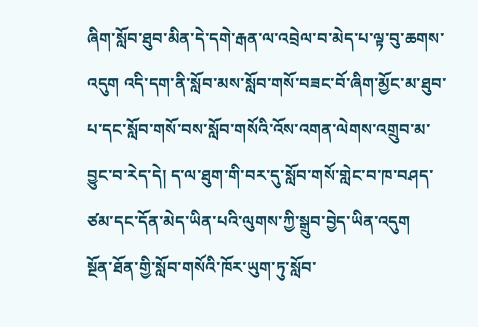ཞིག་སློབ་ཐུབ་མིན་དེ་དགེ་རྒན་ལ་འབྲེལ་བ་མེད་པ་ལྟ་བུ་ཆགས་འདུག འདི་དག་ནི་སློབ་མས་སློབ་གསོ་བཟང་བོ་ཞིག་མྱོང་མ་ཐུབ་པ་དང་སློབ་གསོ་བས་སློབ་གསོའི་འོས་འགན་ལེགས་འགྲུབ་མ་བྱུང་བ་རེད་དེ། ད་ལ་ཐུག་གི་བར་དུ་སློབ་གསོ་གླེང་བ་ཁ་བཤད་ཙམ་དང་དོན་མེད་ཡིན་པའི་ལུགས་ཀྱི་སྒྲུབ་བྱེད་ཡིན་འདུག            སྔོན་ཐོན་གྱི་སློབ་གསོའི་ཁོར་ཡུག་ཏུ་སློབ་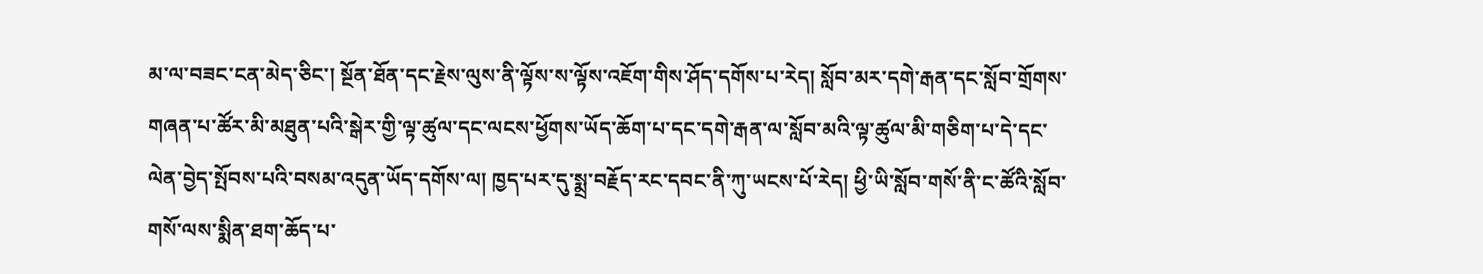མ་ལ་བཟང་ངན་མེད་ཅིང་། སྔོན་ཐོན་དང་རྗེས་ལུས་ནི་ལྟོས་ས་ལྟོས་འཇོག་གིས་ཤོད་དགོས་པ་རེད། སློབ་མར་དགེ་རྒན་དང་སློབ་གྲོགས་གཞན་པ་ཚོར་མི་མཐུན་པའི་སྒེར་གྱི་ལྟ་ཚུལ་དང་ལངས་ཕྱོགས་ཡོད་ཆོག་པ་དང་དགེ་རྒན་ལ་སློབ་མའི་ལྟ་ཚུལ་མི་གཅིག་པ་དེ་དང་ལེན་བྱེད་སྤོབས་པའི་བསམ་འདུན་ཡོད་དགོས་ལ། ཁྱད་པར་དུ་སྨྲ་བརྗོད་རང་དབང་ནི་ཀུ་ཡངས་པོ་རེད། ཕྱི་ཡི་སློབ་གསོ་ནི་ང་ཚོའི་སློབ་གསོ་ལས་སྨིན་ཐག་ཆོད་པ་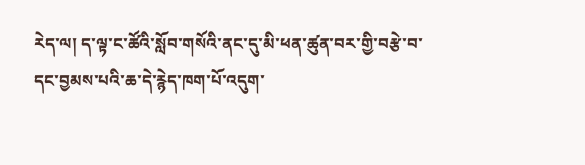རེད་ལ། ད་ལྟ་ང་ཚོའི་སློབ་གསོའི་ནང་དུ་མི་ཕན་ཚུན་བར་གྱི་བརྩེ་བ་དང་བྱམས་པའི་ཆ་དེ་རྙེད་ཁག་པོ་འདུག་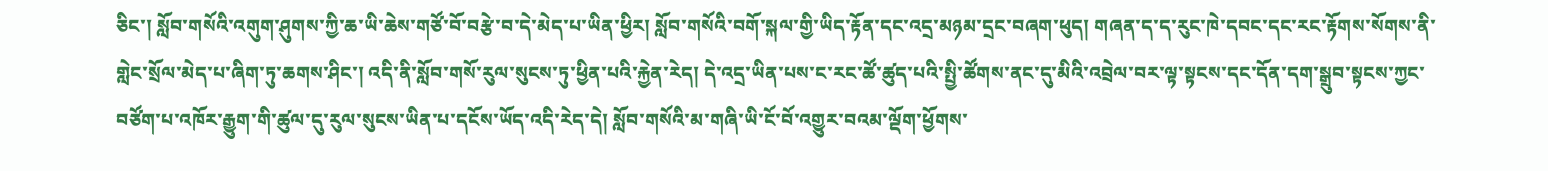ཅིང་། སློབ་གསོའི་འགུག་ཤུགས་ཀྱི་ཆ་ཡི་ཆེས་གཙོ་བོ་བརྩེ་བ་དེ་མེད་པ་ཡིན་ཕྱིར། སློབ་གསོའི་བགོ་སྐལ་གྱི་ཡིད་རྟོན་དང་འདྲ་མཉམ་དྲང་བཞག་ཕུད། གཞན་ད་ད་རུང་ཁེ་དབང་དང་རང་རྟོགས་སོགས་ནི་གླེང་སྲོལ་མེད་པ་ཞིག་ཏུ་ཆགས་ཤིང་། འདི་ནི་སློབ་གསོ་རུལ་སུངས་ཏུ་ཕྱིན་པའི་རྐྱེན་རེད། དེ་འདྲ་ཡིན་པས་ང་རང་ཚོ་ཚུད་པའི་སྤྱི་ཚོགས་ནང་དུ་མིའི་འབྲེལ་བར་ལྟ་སྟངས་དང་དོན་དག་སྒྲུབ་སྟངས་ཀྱང་བཙོག་པ་འཁོར་རྒྱུག་གི་ཚུལ་དུ་རུལ་སུངས་ཡིན་པ་དངོས་ཡོད་འདི་རེད་དེ། སློབ་གསོའི་མ་གཞི་ཡི་ངོ་བོ་འགྱུར་བའམ་ལྡོག་ཕྱོགས་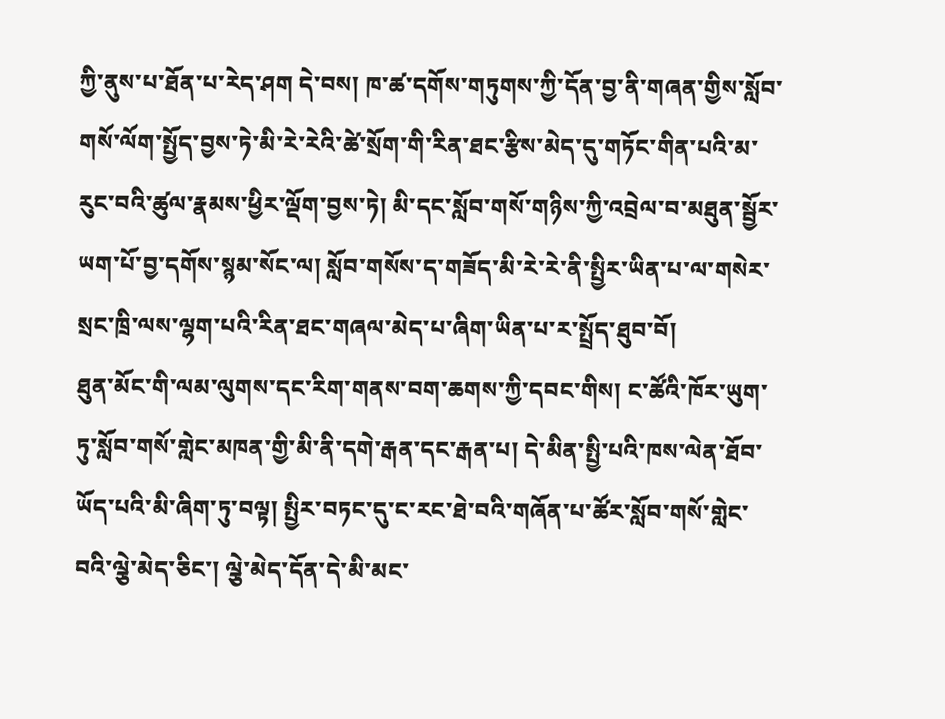ཀྱི་ནུས་པ་ཐོན་པ་རེད་ཤག དེ་བས། ཁ་ཚ་དགོས་གཏུགས་ཀྱི་དོན་བྱ་ནི་གཞན་གྱིས་སློབ་གསོ་ལོག་སྤྱོད་བྱས་ཏེ་མི་རེ་རེའི་ཚེ་སྲོག་གི་རིན་ཐང་རྩིས་མེད་དུ་གཏོང་གིན་པའི་མ་རུང་བའི་ཚུལ་རྣམས་ཕྱིར་ལྡོག་བྱས་ཏེ། མི་དང་སློབ་གསོ་གཉིས་ཀྱི་འབྲེལ་བ་མཐུན་སྦྱོར་ཡག་པོ་བྱ་དགོས་སྙམ་སོང་ལ། སློབ་གསོས་ད་གཟོད་མི་རེ་རེ་ནི་སྤྱིར་ཡིན་པ་ལ་གསེར་སྲང་ཁྲི་ལས་ལྷག་པའི་རིན་ཐང་གཞལ་མེད་པ་ཞིག་ཡིན་པ་ར་སྤྲོད་ཐུབ་བོ།
ཐུན་མོང་གི་ལམ་ལུགས་དང་རིག་གནས་བག་ཆགས་ཀྱི་དབང་གིས། ང་ཚོའི་ཁོར་ཡུག་ཏུ་སློབ་གསོ་གླེང་མཁན་གྱི་མི་ནི་དགེ་རྒན་དང་རྒན་པ། དེ་མིན་སྤྱི་པའི་ཁས་ལེན་ཐོབ་ཡོད་པའི་མི་ཞིག་ཏུ་བལྟ། སྤྱིར་བཏང་དུ་ང་རང་ཐེ་བའི་གཞོན་པ་ཚོར་སློབ་གསོ་གླེང་བའི་ལྕེ་མེད་ཅིང་། ལྕེ་མེད་དོན་དེ་མི་མང་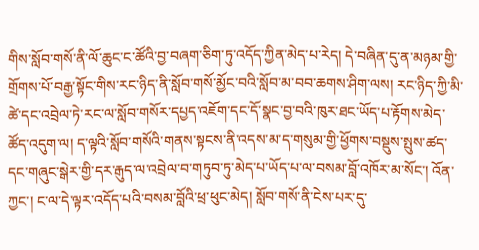གིས་སློབ་གསོ་ནི་ལོ་ཆུང་ང་ཚོའི་བྱ་བཞག་ཅིག་ཏུ་འདོད་ཀྱིན་མེད་པ་རེད། དེ་བཞིན་དུ་ན་མཉམ་གྱི་གྲོགས་པོ་བརྒྱ་སྟོང་གིས་རང་ཉིད་ནི་སློབ་གསོ་མྱོང་བའི་སློབ་མ་བབ་ཆགས་ཤིག་ལས། རང་ཉིད་ཀྱི་མི་ཚེ་དང་འབྲེལ་ཏེ་རང་ལ་སློབ་གསོར་དཔྱད་འཇོག་དང་དོ་སྣང་བྱ་བའི་ཁུར་ཐང་ཡོད་པ་རྟོགས་མེད་ཚོད་འདུག་ལ། ད་ལྟའི་སློབ་གསོའི་གནས་སྟངས་ནི་འདས་མ་ད་གསུམ་གྱི་ཕྱོགས་བསྡུས་སྤུས་ཚད་དང་གཞུང་སྒེར་གྱི་དར་རྒུད་ལ་འབྲེལ་བ་གཏུབ་ཏུ་མེད་པ་ཡོད་པ་ལ་བསམ་བློ་འཁོར་མ་སོང་། འོན་ཀྱང་། ང་ལ་དེ་ལྟར་འདོད་པའི་བསམ་བློའི་ཕྲ་ཕུང་མེད། སློབ་གསོ་ནི་ངེས་པར་དུ་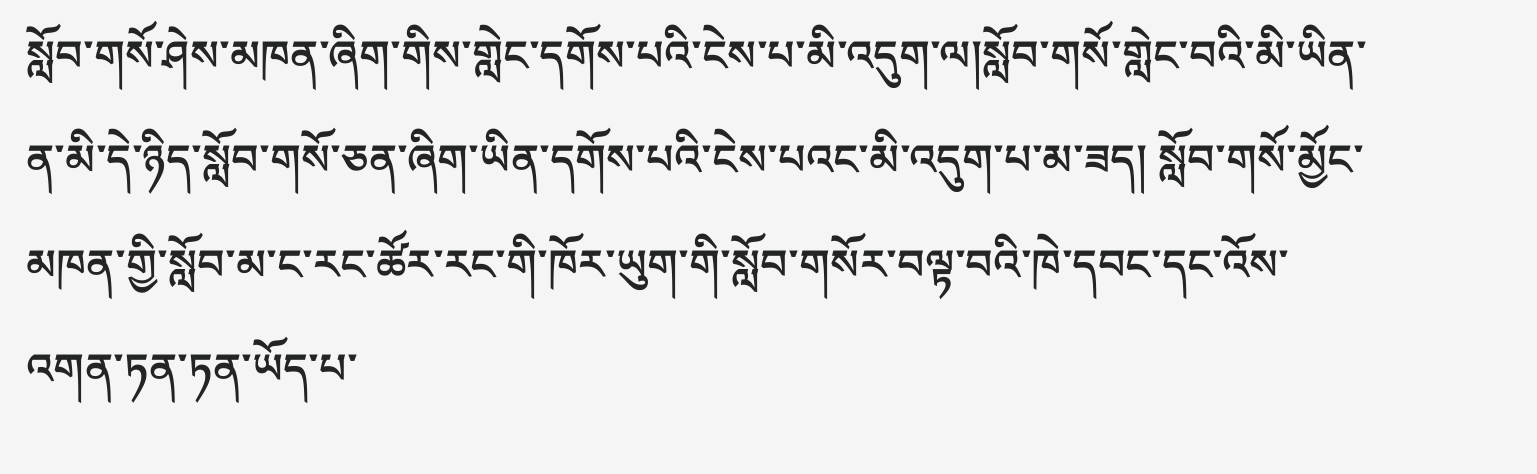སློབ་གསོ་ཤེས་མཁན་ཞིག་གིས་གླེང་དགོས་པའི་ངེས་པ་མི་འདུག་ལ།སློབ་གསོ་གླེང་བའི་མི་ཡིན་ན་མི་དེ་ཉིད་སློབ་གསོ་ཅན་ཞིག་ཡིན་དགོས་པའི་ངེས་པའང་མི་འདུག་པ་མ་ཟད། སློབ་གསོ་མྱོང་མཁན་གྱི་སློབ་མ་ང་རང་ཚོར་རང་གི་ཁོར་ཡུག་གི་སློབ་གསོར་བལྟ་བའི་ཁེ་དབང་དང་འོས་འགན་ཏན་ཏན་ཡོད་པ་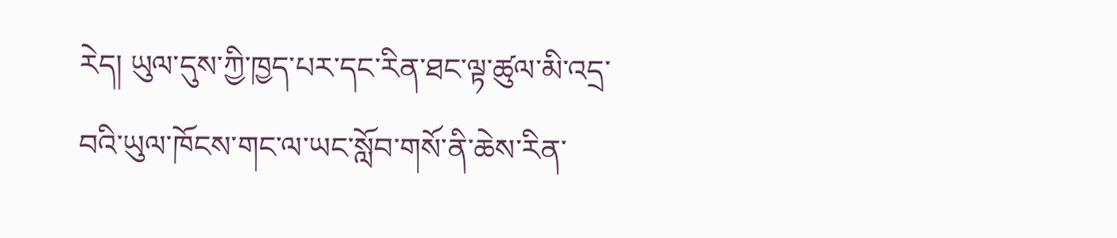རེད། ཡུལ་དུས་ཀྱི་ཁྱད་པར་དང་རིན་ཐང་ལྟ་ཚུལ་མི་འདྲ་བའི་ཡུལ་ཁོངས་གང་ལ་ཡང་སློབ་གསོ་ནི་ཆེས་རིན་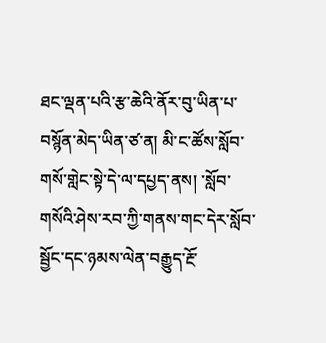ཐང་ལྡན་པའི་རྩ་ཆེའི་ནོར་བུ་ཡིན་པ་བསྙོན་མེད་ཡིན་ཙ་ན། མི་ང་ཚོས་སློབ་གསོ་གླེང་སྟེ་དེ་ལ་དཔྱད་ནས། ་སློབ་གསོའི་ཤེས་རབ་ཀྱི་གནས་གང་དེར་སློབ་སྦྱོང་དང་ཉམས་ལེན་བརྒྱུད་རྔོ་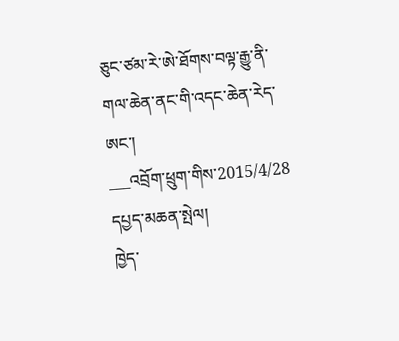ཅུང་ཙམ་རེ་ཨེ་ཐོགས་བལྟ་རྒྱུ་ནི་གལ་ཆེན་ནང་གི་འདང་ཆེན་རེད་ཨང་།
___འབྲོག་ཕྲུག་གིས་2015/4/28
དཔྱད་མཆན་སྤེལ།
ཁྱེད་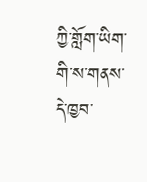ཀྱི་གློག་ཡིག་གི་ས་གནས་དེ་ཁྱབ་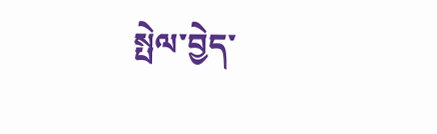སྤེལ་བྱེད་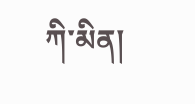ཀི་མིན།